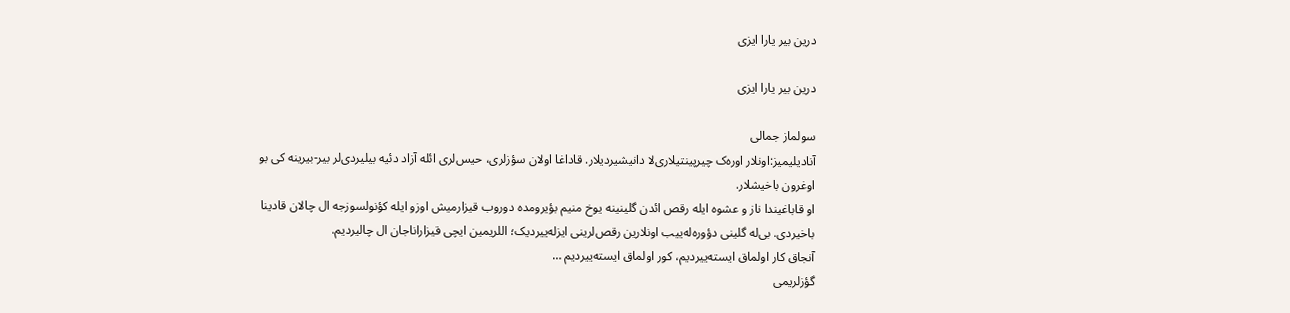درین بیر یارا ایزی

درین بیر یارا ایزی

سولماز جمالی
آنادیلیمیز:اونلار اوره‌‌ک چیرپینتیلاری‌لا دانیشیردیلار. قاداغا اولان سؤزلری، حیس‌‌لری ائله آزاد دئیه بیلیردی‌لر بیر-بیرینه کی بو اوغرون باخیشلار.
او قاباغیندا ناز و عشوه ایله رقص ائدن گلینینه یوخ منیم بؤیرومده دوروب قیزارمیش اوزو ایله کؤنولسوزجه ال چالان قادینا باخیردی. بی‌له گلینی دؤوره‌له‌ییب اونلارین رقص‌لرینی ایزله‌ییردیک؛ اللریمین ایچی قیزاراناجان ال چالیردیم.
آنجاق کار اولماق ایسته‌‌ییردیم، کور اولماق ایسته‌‌ییردیم …
گؤزلریمی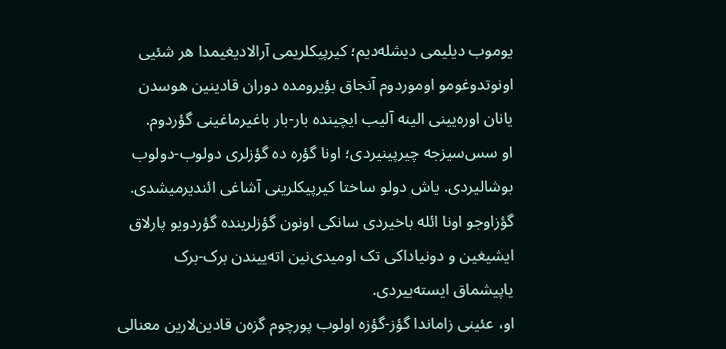یوموب دیلیمی دیشله‌دیم؛ کیرپیکلریمی آرالادیغیمدا هر شئیی اونوتدوغومو اوموردوم آنجاق بؤیرومده دوران قادینین هوسدن یانان اوره‌یینی الینه آلیب ایچینده بار-بار باغیرماغینی گؤردوم.
او سس‌سیزجه چیرپینیردی؛ اونا گؤره ده گؤزلری دولوب-دولوب بوشالیردی. یاش دولو ساختا کیرپیکلرینی آشاغی ائندیرمیشدی. گؤزاوجو اونا ائله باخیردی سانکی اونون گؤزلرینده گؤردویو پارلاق ایشیغین و دونیاداکی تک اومیدی‌نین اته‌ییندن برک-برک یاپیشماق ایسته‌‌ییردی.
او، عئینی زاماندا گؤز-گؤزه اولوب پورچوم گزه‌‌ن قادین‌‌لارین معنالی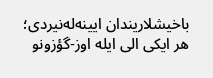باخیشلاریندان ایینه‌له‌نیردی؛ هر ایکی الی‌ ایله اوز-گؤزونو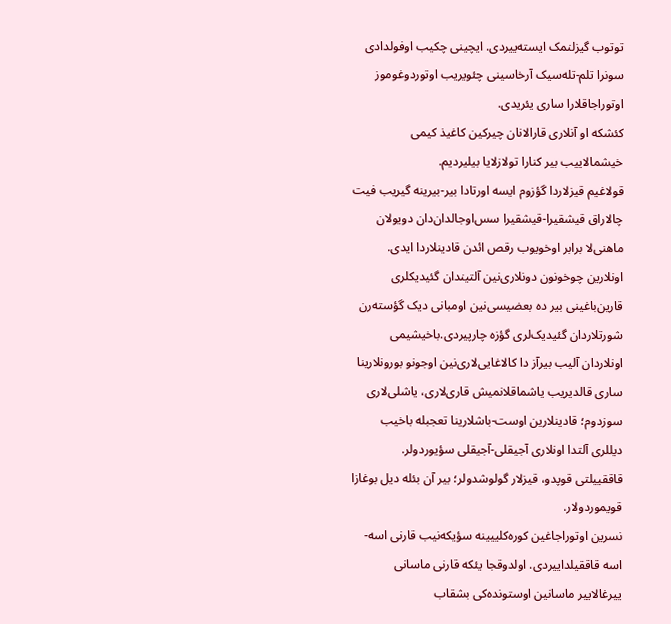توتوب گیزلنمک ایسته‌ییردی. ایچینی چکیب اوفولدادی سونرا تلم-تله‌سیک آرخاسینی چئویریب اوتوردوغوموز اوتوراجاقلارا ساری یئریدی.
کئشکه او آنلاری قارالانان چیرکین کاغیذ کیمی خیشمالاییب بیر کنارا تولازلایا بیلیردیم.
قولاغیم قیزلاردا گؤزوم ایسه اورتادا بیر-بیرینه گیریب فیت چالاراق قیشقیرا-قیشقیرا سس‌اوجالدان‌دان دویولان ماهنی‌لا برابر اوخویوب رقص ائدن قادینلاردا ایدی. اونلارین چوخونون دونلاری‌‌نین آلتیندان گئیدیکلری قارین‌‌باغینی بیر ده بعضیسی‌‌نین اومبانی دیک گؤسته‌‌رن شورتلاردان گئیدیک‌‌لری گؤزه چارپیردی.باخیشیمی اونلاردان آلیب بیرآز دا کالاغایی‌لاری‌نین اوجونو بورونلارینا ساری قالدیریب یاشماقلانمیش قاری‌لاری، یاشلی‌لاری سوزدوم؛ قادینلارین اوست-باشلارینا تعجبله باخیب دیللری آلتدا اونلاری آجیقلی-آجیقلی سؤیوردولر.
قاققییلتی قوپدو، قیزلار گولوشدولر؛ بیر آن بئله دیل بوغازا قویموردولار.
نسرین اوتوراجاغین کوره‌‌کلییینه سؤیکه‌نیب قارنی اسه-اسه قاققیلداییردی. اولدوقجا یئکه قارنی ماسانی ییرغالاییر ماسانین اوستونده‌کی بشقاب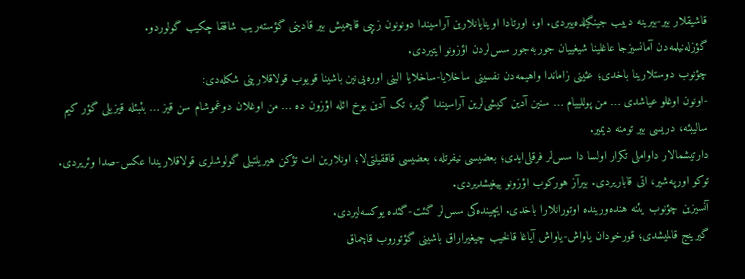قاشیقلار بیر-بیرینه دییب جینگیلده‌ییردی. او، اورتادا اوینایانلارین آراسیندا دونونون زیپی قاچمیش بیر قادینی گؤسته‌‌ریب شاققا چکیب گولوردو.
گؤزله‌نیلمه‌دن آمانسیزجا عاغلینا شیغییان جوربه‌جور سس‌‌لردن اؤزونو ایتیردی.
چؤنوب دوستلارینا باخدی؛ عئینی زاماندا واهیمه‌دن نفسینی ساخلایا-ساخلایا الینی اوره‌یی‌نین باشینا قویوب قولاقلارینی شکله‌دی:
-اونون اوغلو عیاشدی … من پوللییام … سنین آدین کیشی‌لرین آراسیندا گزیر، تک آدین یوخ ائله اؤزون ده … من اوغلان دوغموشام سن قیز … بئبئله قیزیلی گؤر کیم سالیبئه، دریسی بیر تومنه دیمیر.
دارتیشمالار داواملی تکرار اولسا دا سس‌لر فرقلی‌ایدی؛ بعضیسی نیفرتله، بعضیسی قاققیلتی‌لا؛ اونلارین ات تؤکن هیریلتیلی گولوشلری قولاقلاریندا عکس-صدا وئریردی.
توکو اورپه‌شیر، اتی قاباریردی. بیرآز هورکوب اؤزونو ییغیشدیردی.
آنسیزین چؤنوب یئنه هنده‌ورینده اوتورانلارا باخدی. ایچینده‌‌کی سس‌‌لر گئت-گئده یوکسه‌‌لیردی.
گیرینج قالمیشدی؛ قورخودان یاواش-یاواش آیاغا قالخیب چیغیراراق باشینی گؤتوروب قاچماق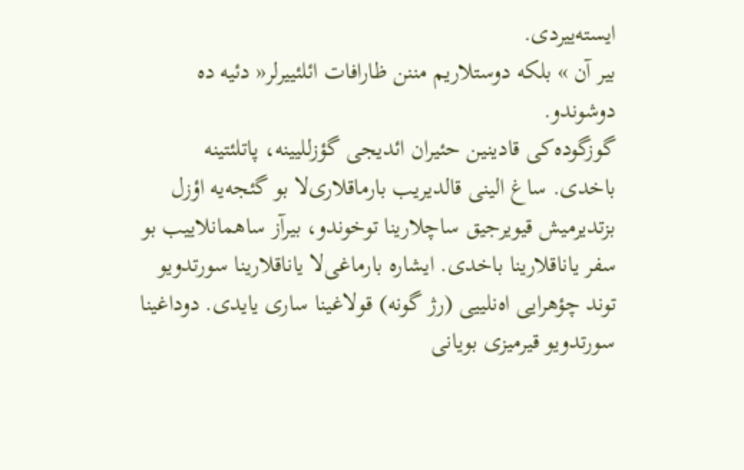ایسته‌‌ییردی.
بیر آن » بلکه دوستلاریم مننن ظارافات ائلئییرلر« دئیه ده دوشوندو.
گوزگوده‌کی قادینین حئیران ائدیجی گؤزللیینه، پاتلئتینه باخدی. ساغ الینی قالدیریب بارماقلاری‌لا بو گئجه‌یه اؤزل بزتدیرمیش قیویرجیق ساچلارینا توخوندو، بیرآز ساهمانلاییب بو سفر یاناقلارینا باخدی. ایشاره بارماغی‌لا یاناقلارینا سورتدویو توند چؤهرایی اه‌نلییی (رژ گونه) قولاغینا ساری یایدی. دوداغینا سورتدویو قیرمیزی بویانی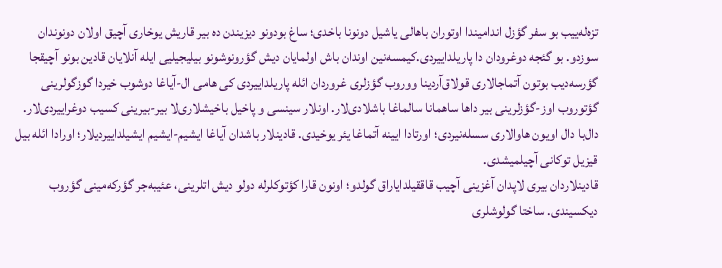تزه‌له‌ییب بو سفر گؤزل اندامیندا اوتوران باهالی یاشیل دونونا باخدی؛ ساغ بودونو دیزیندن ده بیر قاریش یوخاری آچیق اولان دونوندان سوزدو. بو گئجه دوغرودان دا پاریلداییردی.کیمسه‌نین اوندان باش اولمایان دیش گؤرونوشونو بیلیجیلیی ایله آنلایان قادین بونو آچیقجا گؤرسه‌دیب بوتون آتماجالاری قولاق‌آردینا ووروب گؤزلری غروردان ائله پاریلداییردی کی هامی ال-آیاغا دوشوب خیردا گوزگولرینی گؤتوروب اوز-گؤزلرینی بیر داها ساهمانا سالماغا باشلادی‌لار. اونلار سینسی و پاخیل باخیشلاری‌لا بیر-بیرینی کسیب دوغراییردی‌لار.
دال‌با دال اویون هاوالاری سسله‌نیردی؛ اورتادا ایینه آتماغا یئر یوخیدی. قادینلار باشدان آیاغا ایشیم-ایشیم ایشیلداییردیلار؛ اورادا ائله بیل قیزیل توکانی آچیلمیشدی.
قادینلاردان بیری لاپدان آغزینی آچیب قاققیلدایاراق گولدو؛ اونون قارا کؤتوکلرله دولو دیش اتلرینی، عئیبه‌جر گؤرکه‌مینی گؤروب دیکسیندی. ساختا گولوشلری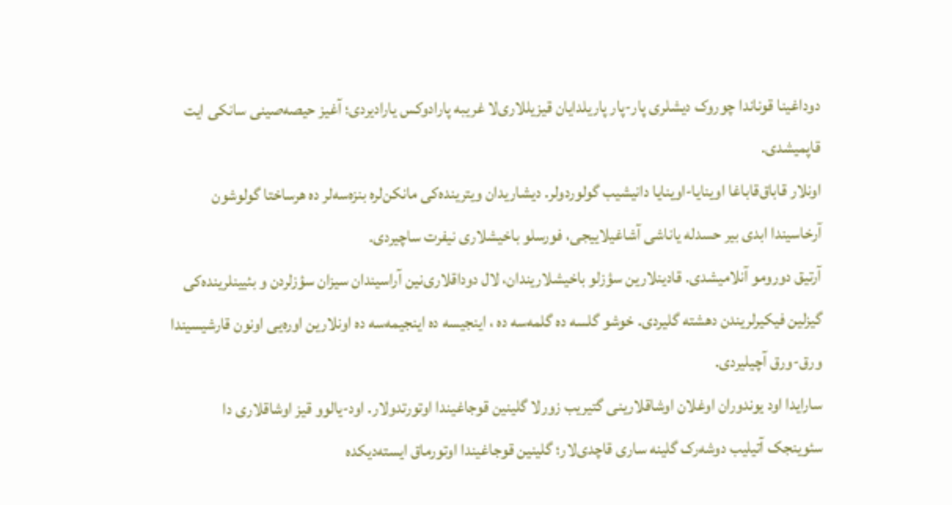دوداغینا قوناندا چوروک دیشلری پار-پار پاریلدایان قیزیللاری‌لا غریبه پارادوکس یارادیردی؛ آغیز حیصه‌صینی سانکی ایت قاپمیشدی.
اونلار قاباق‌‌قاباغا اوینایا-اوینایا دانیشیب گولوردولر. دیشاریدان ویترینده‌‌کی مانکن‌‌لره بنزه‌‌سه‌‌لر ده هرساختا گولوشون آرخاسیندا ابدی بیر حسدله یاناشی آشاغیلاییجی، فورسلو باخیشلاری نیفرت ساچیردی.
آرتیق دورومو آنلامیشدی. قادینلارین سؤزلو باخیشلاریندان، لال دوداقلاری‌‌نین آراسیندان سیزان سؤزلردن و بئیینلرینده‌کی گیزلین فیکیرلریندن دهشته گلیردی. خوشو گلسه ده گلمه‌سه ده ، اینجیسه ده اینجیمه‌سه ده اونلارین اوره‌یی اونون قارشیسیندا ورق-ورق آچیلیردی.
سارایدا اود یوندوران اوغلان اوشاقلارینی گتیریب زورلا گلینین قوجاغیندا اوتورتدولار. اود-یالوو قیز اوشاقلاری دا سئوینجک آتیلیب دوشه‌‌رک گلینه ساری قاچدی‌لار؛ گلینین قوجاغیندا اوتورماق ایسته‌دیکده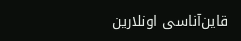قاین‌آناسی اونلارین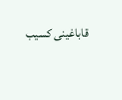قاباغینی کسیب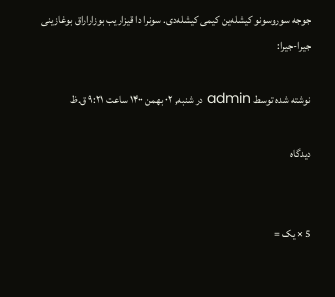جوجه سوروسونو کیشله‌ین کیمی کیشله‌دی. سونرا دا قیزاریب بوزاراراق بوغازینی جیرا-جیرا:

نوشته شده توسط admin در شنبه, ۰۲ بهمن ۱۴۰۰ ساعت ۹:۲۱ ق.ظ

دیدگاه


5 × یک =